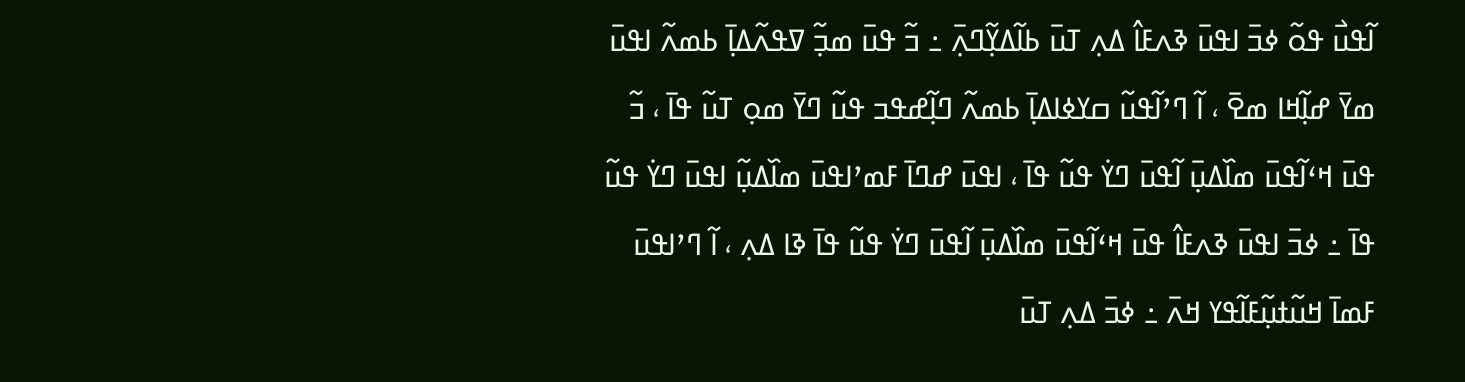ߊ߬ߟߎ߯ ߟߋ߬ ߦߏ߫ ߊߟߎ߫ ߢߍߓߊ߮ ߡߍ߲ ߠߎ߫ ߕߊ߬ߡߌ߲߬ߣߍ߲߫ ߸ ߏ߬ ߟߎ߫ ߘߏ߲߬ ߜߟߍ߬ߡߊ߲߫ ߕߘߍ߬ ߊߟߎ߫ ߘߌ߫ ߝߊ߲߬ߞߊ ߘߐ߫ ، ߊ߬ ߣߴߊ߬ߟߎ߬ ߛߌߦߊߡߊ߲߫ ߕߘߍ߬ ߣߊ߲߬ߝߟߏ ߟߎ߬ ߣߌ߫ ߘߋ߲ ߠߎ߬ ߟߊ߫ ، ߏ߬ ߟߎ߫ ߞߵߊ߬ߟߎ߫ ߘߊ߰ߡߎ߲߫ ߊ߬ߟߎ߫ ߣߌ߭ ߟߎ߬ ߟߊ߫ ، ߊߟߎ߫ ߝߣߊ߫ ߓߘߴߊߟߎ߫ ߘߊ߰ߡߎ߲߬ ߊߟߎ߫ ߣߌ߭ ߟߎ߬ ߟߊ߫ ߸ ߦߏ߫ ߊߟߎ߫ ߢߍߓߊ߮ ߟߎ߫ ߞߵߊ߬ߟߎ߫ ߘߊ߰ߡߎ߲߫ ߊ߬ߟߎ߫ ߣߌ߭ ߟߎ߬ ߟߊ߫ ߢߊ ߡߍ߲ ، ߊ߬ ߣߴߊߟߎ߫ ߓߘߊ߫ ߞߎ߬ߙߎ߲߬ߓߊ߬ߟߌ ߞߍ߫ ߸ ߦߏ߫ ߡߍ߲ ߠߎ߫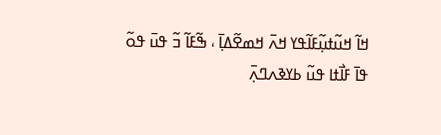ߞߊ߬ ߞߎ߬ߙߎ߲߬ߓߊ߬ߟߌ ߞߍ߫ ߞߘߐ߬ߡߊ߲߫ ، ߒ߬ߓߊ߬ ߏ߬ ߟߎ߫ ߟߋ߬ ߟߊ߫ ߓߊ߯ߙߊ ߟߎ߬ ߕߌߢߍߣߍ߲߫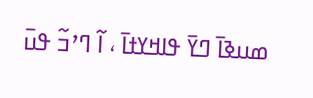ߘߎߢߊ߫ ߣߌ߫ ߟߊߞߌߙߊ߫ ، ߊ߬ ߣߴߏ߬ ߟߎ߫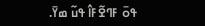ߟߋ߫ ߓߣߐ߬ߓߊ߮ ߟߎ߬ ߘߌ߫.